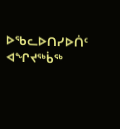ᐅᖃᓚᐅᑎᓯᐅᑏᑦ
ᐊᖏᔪᖅᑳᖅ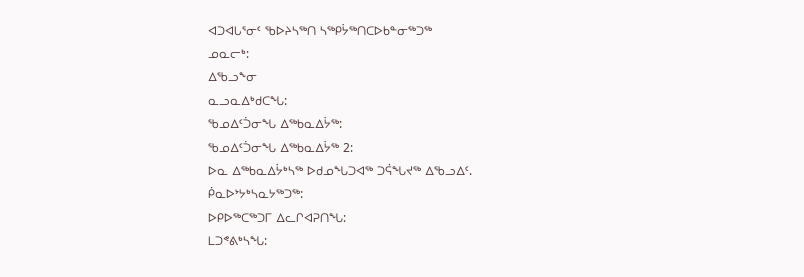ᐊᑐᐊᒐᕐᓂᑦ ᖃᐅᔨᓴᖅᑎ ᓴᖅᑭᔮᖅᑎᑕᐅᑲᓐᓂᖅᑐᖅ
ᓄᓇᓕᒃ:
ᐃᖃᓗᖕᓂ
ᓇᓗᓇᐃᒃᑯᑕᖓ:
ᖃᓄᐃᑦᑑᓂᖓ ᐃᖅᑲᓇᐃᔮᖅ:
ᖃᓄᐃᑦᑑᓂᖓ ᐃᖅᑲᓇᐃᔮᖅ 2:
ᐅᓇ ᐃᖅᑲᓇᐃᔮᒃᓴᖅ ᐅᑯᓄᖓᑐᐊᖅ ᑐᕌᖓᔪᖅ ᐃᖃᓗᐃᑦ.
ᑮᓇᐅᔾᔭᒃᓴᓇᔭᖅᑐᖅ:
ᐅᑭᐅᖅᑕᖅᑐᒥ ᐃᓚᒋᐊᕈᑎᖓ:
ᒪᑐᕝᕕᒃᓴᖓ: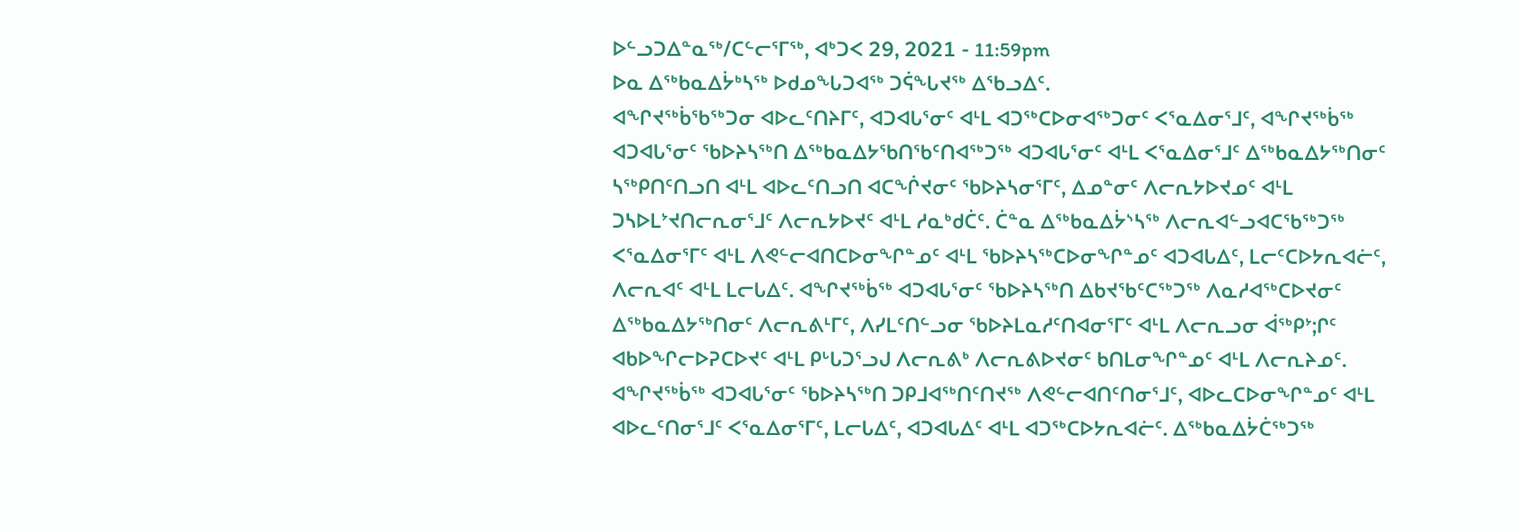ᐅᓪᓗᑐᐃᓐᓇᖅ/ᑕᓪᓕᕐᒥᖅ, ᐊᒃᑐᐸ 29, 2021 - 11:59pm
ᐅᓇ ᐃᖅᑲᓇᐃᔮᒃᓴᖅ ᐅᑯᓄᖓᑐᐊᖅ ᑐᕌᖓᔪᖅ ᐃᖃᓗᐃᑦ.
ᐊᖏᔪᖅᑳᖃᖅᑐᓂ ᐊᐅᓚᑦᑎᔨᒥᑦ, ᐊᑐᐊᒐᕐᓂᑦ ᐊᒻᒪ ᐊᑐᖅᑕᐅᓂᐊᖅᑐᓂᑦ ᐸᕐᓇᐃᓂᕐᒧᑦ, ᐊᖏᔪᖅᑳᖅ ᐊᑐᐊᒐᕐᓂᑦ ᖃᐅᔨᓴᖅᑎ ᐃᖅᑲᓇᐃᔭᖃᑎᖃᑦᑎᐊᖅᑐᖅ ᐊᑐᐊᒐᕐᓂᑦ ᐊᒻᒪ ᐸᕐᓇᐃᓂᕐᒧᑦ ᐃᖅᑲᓇᐃᔭᖅᑎᓂᑦ ᓴᖅᑭᑎᑦᑎᓗᑎ ᐊᒻᒪ ᐊᐅᓚᑦᑎᓗᑎ ᐊᑕᖐᔪᓂᑦ ᖃᐅᔨᓴᓂᕐᒥᑦ, ᐃᓄᓐᓂᑦ ᐱᓕᕆᔭᐅᔪᓄᑦ ᐊᒻᒪ ᑐᓴᐅᒪᔾᔪᑎᓕᕆᓂᕐᒧᑦ ᐱᓕᕆᔭᐅᔪᑦ ᐊᒻᒪ ᓱᓇᒃᑯᑖᑦ. ᑖᓐᓇ ᐃᖅᑲᓇᐃᔮᔅᓴᖅ ᐱᓕᕆᐊᓪᓗᐊᑕᖃᖅᑐᖅ ᐸᕐᓇᐃᓂᕐᒥᑦ ᐊᒻᒪ ᐱᕙᓪᓕᐊᑎᑕᐅᓂᖏᓐᓄᑦ ᐊᒻᒪ ᖃᐅᔨᓴᖅᑕᐅᓂᖏᓐᓄᑦ ᐊᑐᐊᒐᐃᑦ, ᒪᓕᑦᑕᐅᔭᕆᐊᓖᑦ, ᐱᓕᕆᐊᑦ ᐊᒻᒪ ᒪᓕᒐᐃᑦ. ᐊᖏᔪᖅᑳᖅ ᐊᑐᐊᒐᕐᓂᑦ ᖃᐅᔨᓴᖅᑎ ᐃᑲᔪᖃᑦᑕᖅᑐᖅ ᐱᓇᓱᐊᖅᑕᐅᔪᓂᑦ ᐃᖅᑲᓇᐃᔭᖅᑎᓂᑦ ᐱᓕᕆᕕᒻᒥᑦ, ᐱᓯᒪᑦᑎᓪᓗᓂ ᖃᐅᔨᒪᓇᓱᑦᑎᐊᓂᕐᒥᑦ ᐊᒻᒪ ᐱᓕᕆᓗᓂ ᐋᖅᑭᔾ;ᒋᑦ ᐊᑲᐅᖏᓕᐅᕈᑕᐅᔪᑦ ᐊᒻᒪ ᑭᒡᒐᑐᕐᓗᒍ ᐱᓕᕆᕕᒃ ᐱᓕᕆᕕᐅᔪᓂᑦ ᑲᑎᒪᓂᖏᓐᓄᑦ ᐊᒻᒪ ᐱᓕᕆᔨᓄᑦ.
ᐊᖏᔪᖅᑳᖅ ᐊᑐᐊᒐᕐᓂᑦ ᖃᐅᔨᓴᖅᑎ ᑐᑭᒧᐊᖅᑎᑦᑎᔪᖅ ᐱᕙᓪᓕᐊᑎᑦᑎᓂᕐᒧᑦ, ᐊᐅᓚᑕᐅᓂᖏᓐᓄᑦ ᐊᒻᒪ ᐊᐅᓚᑦᑎᓂᕐᒧᑦ ᐸᕐᓇᐃᓂᕐᒥᑦ, ᒪᓕᒐᐃᑦ, ᐊᑐᐊᒐᐃᑦ ᐊᒻᒪ ᐊᑐᖅᑕᐅᔭᕆᐊᓖᑦ. ᐃᖅᑲᓇᐃᔮᑖᖅᑐᖅ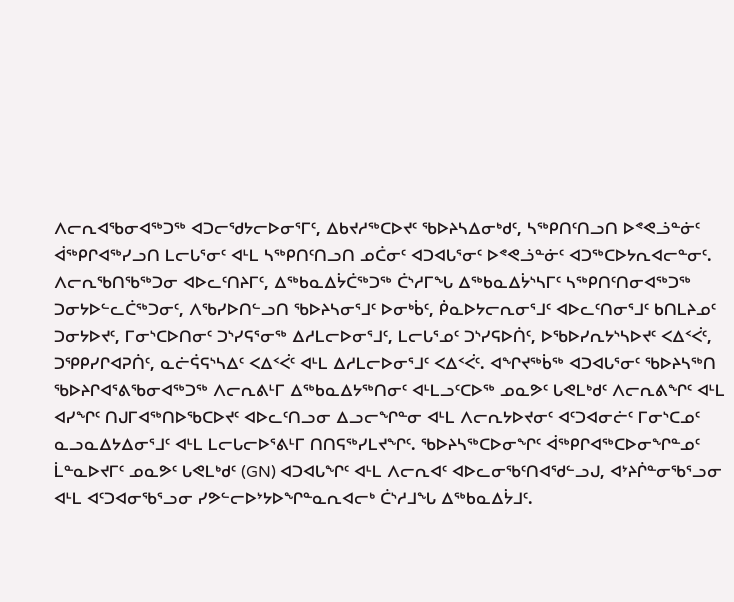ᐱᓕᕆᐊᖃᓂᐊᖅᑐᖅ ᐊᑐᓕᖁᔭᓕᐅᓂᕐᒥᑦ, ᐃᑲᔪᓱᖅᑕᐅᔪᑦ ᖃᐅᔨᓴᐃᓂᒃᑯᑦ, ᓴᖅᑭᑎᑦᑎᓗᑎ ᐅᕝᕙᓘᓐᓃᑦ ᐋᖅᑭᒋᐊᖅᓯᓗᑎ ᒪᓕᒐᕐᓂᑦ ᐊᒻᒪ ᓴᖅᑭᑎᑦᑎᓗᑎ ᓄᑖᓂᑦ ᐊᑐᐊᒐᕐᓂᑦ ᐅᕝᕙᓘᓐᓃᑦ ᐊᑐᖅᑕᐅᔭᕆᐊᓕᓐᓂᑦ. ᐱᓕᕆᖃᑎᖃᖅᑐᓂ ᐊᐅᓚᑦᑎᔨᒥᑦ, ᐃᖅᑲᓇᐃᔮᑖᖅᑐᖅ ᑖᔅᓱᒥᖓ ᐃᖅᑲᓇᐃᔮᔅᓴᒥᑦ ᓴᖅᑭᑎᑦᑎᓂᐊᖅᑐᖅ ᑐᓂᔭᐅᓪᓚᑖᖅᑐᓂᑦ, ᐱᖃᓯᐅᑎᓪᓗᑎ ᖃᐅᔨᓴᓂᕐᒧᑦ ᐅᓂᒃᑳᑦ, ᑮᓇᐅᔭᓕᕆᓂᕐᒧᑦ ᐊᐅᓚᑦᑎᓂᕐᒧᑦ ᑲᑎᒪᔨᓄᑦ ᑐᓂᔭᐅᔪᑦ, ᒥᓂᔅᑕᐅᑎᓂᑦ ᑐᔅᓯᕋᕐᓂᖅ ᐃᓱᒪᓕᐅᓂᕐᒧᑦ, ᒪᓕᒐᕐᓄᑦ ᑐᔅᓯᕋᐅᑏᑦ, ᐅᖃᐅᓯᕆᔭᔅᓴᐅᔪᑦ ᐸᐃᑉᐹᑦ, ᑐᕿᑭᓯᒋᐊᕈᑏᑦ, ᓇᓖᕌᕋᔅᓴᐃᑦ ᐸᐃᑉᐹᑦ ᐊᒻᒪ ᐃᓱᒪᓕᐅᓂᕐᒧᑦ ᐸᐃᑉᐹᑦ. ᐊᖏᔪᖅᑳᖅ ᐊᑐᐊᒐᕐᓂᑦ ᖃᐅᔨᓴᖅᑎ ᖃᐅᔨᒋᐊᕐᕕᖃᓂᐊᖅᑐᖅ ᐱᓕᕆᕕᒻᒥ ᐃᖅᑲᓇᐃᔭᖅᑎᓂᑦ ᐊᒻᒪᓗᑦᑕᐅᖅ ᓄᓇᕗᑦ ᒐᕙᒪᒃᑯᑦ ᐱᓕᕆᕕᖏᑦ ᐊᒻᒪ ᐊᓯᖏᑦ ᑎᒍᒥᐊᖅᑎᐅᖃᑕᐅᔪᑦ ᐊᐅᓚᑦᑎᓗᓂ ᐃᓗᓕᖏᓐᓂ ᐊᒻᒪ ᐱᓕᕆᔭᐅᔪᓂᑦ ᐊᑦᑐᐊᓂᓖᑦ ᒥᓂᔅᑕᓄᑦ ᓇᓗᓇᐃᔭᐃᓂᕐᒧᑦ ᐊᒻᒪ ᒪᓕᒐᓕᐅᕐᕕᒻᒥ ᑎᑎᕋᖅᓯᒪᔪᖏᑦ. ᖃᐅᔨᓴᖅᑕᐅᓂᖏᑦ ᐋᖅᑭᒋᐊᖅᑕᐅᓂᖏᓐᓄᑦ ᒫᓐᓇᐅᔪᒥᑦ ᓄᓇᕗᑦ ᒐᕙᒪᒃᑯᑦ (GN) ᐊᑐᐊᒐᖏᑦ ᐊᒻᒪ ᐱᓕᕆᐊᑦ ᐊᐅᓚᓂᖃᑦᑎᐊᖁᓪᓗᒍ, ᐊᔾᔨᒌᓐᓂᖃᕐᓗᓂ ᐊᒻᒪ ᐊᑦᑐᐊᓂᖃᕐᓗᓂ ᓯᕗᓪᓕᐅᔾᔭᐅᖏᓐᓇᕆᐊᓕᒃ ᑖᔅᓱᒧᖓ ᐃᖅᑲᓇᐃᔮᒧᑦ.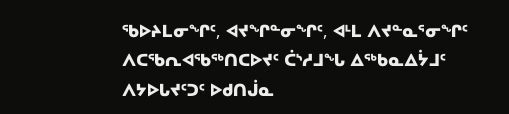ᖃᐅᔨᒪᓂᖏᑦ, ᐊᔪᖏᓐᓂᖏᑦ, ᐊᒻᒪ ᐱᔪᓐᓇᕐᓂᖏᑦ ᐱᑕᖃᕆᐊᖃᖅᑎᑕᐅᔪᑦ ᑖᔅᓱᒧᖓ ᐃᖅᑲᓇᐃᔮᒧᑦ  ᐱᔭᐅᒐᔪᑦᑐᑦ ᐅᑯᑎᒎᓇ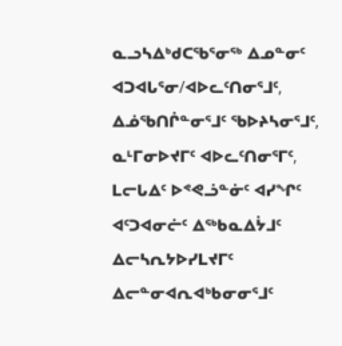ᓇᓗᓴᐃᒃᑯᑕᖃᕐᓂᖅ ᐃᓄᓐᓂᑦ ᐊᑐᐊᒐᕐᓂ/ᐊᐅᓚᑦᑎᓂᕐᒧᑦ, ᐃᓅᖃᑎᒌᓐᓂᕐᒧᑦ ᖃᐅᔨᓴᓂᕐᒧᑦ, ᓇᒻᒥᓂᐅᔪᒥᑦ ᐊᐅᓚᑦᑎᓂᕐᒥᑦ, ᒪᓕᒐᐃᑦ ᐅᕝᕙᓘᓐᓃᑦ ᐊᓯᖏᑦ ᐊᑦᑐᐊᓂᓖᑦ ᐃᖅᑲᓇᐃᔮᒧᑦ ᐃᓕᓴᕆᔭᐅᓯᒪᔪᒥᑦ ᐃᓕᓐᓂᐊᕆᐊᒃᑲᓂᓂᕐᒧᑦ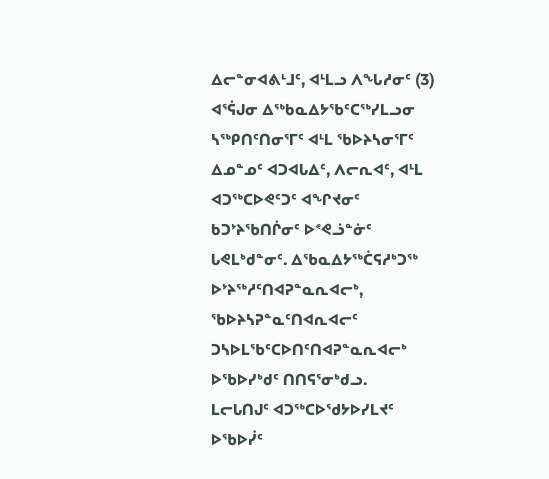ᐃᓕᓐᓂᐊᕕᒻᒧᑦ, ᐊᒻᒪᓗ ᐱᖓᓱᓂᑦ (3) ᐊᕐᕌᒍᓂ ᐃᖅᑲᓇᐃᔭᖃᑦᑕᖅᓯᒪᓗᓂ ᓴᖅᑭᑎᑦᑎᓂᕐᒥᑦ ᐊᒻᒪ ᖃᐅᔨᓴᓂᕐᒥᑦ ᐃᓄᓐᓄᑦ ᐊᑐᐊᒐᐃᑦ, ᐱᓕᕆᐊᑦ, ᐊᒻᒪ ᐊᑐᖅᑕᐅᕙᑦᑐᑦ ᐊᖏᔪᓂᑦ ᑲᑐᔾᔨᖃᑎᒌᓂᑦ ᐅᕝᕙᓘᓐᓃᑦ ᒐᕙᒪᒃᑯᓐᓂᑦ. ᐃᖃᓇᐃᔭᖅᑖᕋᓱᒃᑐᖅ ᐅᔾᔨᖅᓱᑦᑎᐊᕈᓐᓇᕆᐊᓕᒃ, ᖃᐅᔨᓴᕈᓐᓇᑦᑎᐊᕆᐊᓕᑦ ᑐᓴᐅᒪᖃᑦᑕᐅᑎᑦᑎᐊᕈᓐᓇᕆᐊᓕᒃ ᐅᖃᐅᓯᒃᑯᑦ ᑎᑎᕋᕐᓂᒃᑯᓗ.
ᒪᓕᒐᑎᒍᑦ ᐊᑐᖅᑕᐅᖁᔭᐅᓯᒪᔪᑦ ᐅᖃᐅᓰᑦ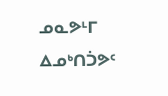ᓄᓇᕗᒻᒥ ᐃᓄᒃᑎᑑᕗᑦ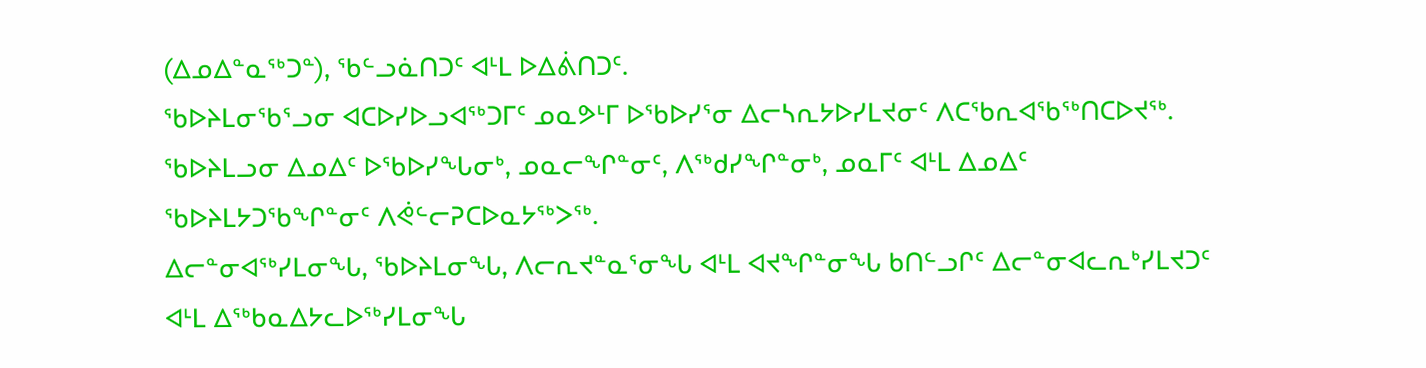(ᐃᓄᐃᓐᓇᖅᑐᓐ), ᖃᓪᓗᓈᑎᑐᑦ ᐊᒻᒪ ᐅᐃᕖᑎᑐᑦ.
ᖃᐅᔨᒪᓂᖃᕐᓗᓂ ᐊᑕᐅᓯᐅᓗᐊᖅᑐᒥᑦ ᓄᓇᕗᒻᒥ ᐅᖃᐅᓯᕐᓂ ᐃᓕᓴᕆᔭᐅᓯᒪᔪᓂᑦ ᐱᑕᖃᕆᐊᖃᖅᑎᑕᐅᔪᖅ. ᖃᐅᔨᒪᓗᓂ ᐃᓄᐃᑦ ᐅᖃᐅᓯᖓᓂᒃ, ᓄᓇᓕᖏᓐᓂᑦ, ᐱᖅᑯᓯᖏᓐᓂᒃ, ᓄᓇᒥᑦ ᐊᒻᒪ ᐃᓄᐃᑦ ᖃᐅᔨᒪᔭᑐᖃᖏᓐᓂᑦ ᐱᕚᓪᓕᕈᑕᐅᓇᔭᖅᐳᖅ.
ᐃᓕᓐᓂᐊᖅᓯᒪᓂᖓ, ᖃᐅᔨᒪᓂᖓ, ᐱᓕᕆᔪᓐᓇᕐᓂᖓ ᐊᒻᒪ ᐊᔪᖏᓐᓂᖓ ᑲᑎᓪᓗᒋᑦ ᐃᓕᓐᓂᐊᓚᕆᒃᓯᒪᔪᑐᑦ ᐊᒻᒪ ᐃᖅᑲᓇᐃᔭᓚᐅᖅᓯᒪᓂᖓ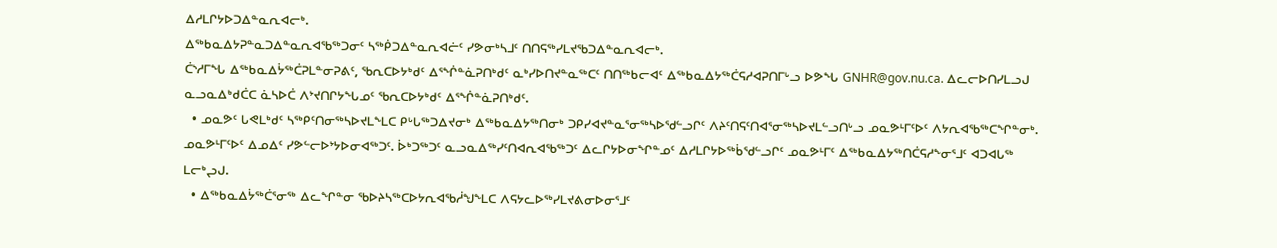ᐃᓱᒪᒋᔭᐅᑐᐃᓐᓇᕆᐊᓕᒃ.
ᐃᖅᑲᓇᐃᔭᕈᓐᓇᑐᐃᓐᓇᕆᐊᖃᖅᑐᓂᑦ ᓴᖅᑮᑐᐃᓐᓇᕆᐊᓖᑦ ᓯᕗᓂᒃᓴᒧᑦ ᑎᑎᕋᖅᓯᒪᔪᖃᑐᐃᓐᓇᕆᐊᓕᒃ.
ᑖᔅᓱᒥᖓ ᐃᖅᑲᓇᐃᔮᖅᑖᕈᒪᓐᓂᕈᕕᑦ, ᖃᕆᑕᐅᔭᒃᑯᑦ ᐃᕐᖐᓐᓈᕈᑎᒃᑯᑦ ᓇᒃᓯᐅᑎᔪᓐᓇᖅᑕᑦ ᑎᑎᖅᑲᓕᐊᑦ ᐃᖅᑲᓇᐃᔭᖅᑖᕋᓱᐊᕈᑎᒥᒡᓗ ᐅᕗᖓ GNHR@gov.nu.ca. ᐃᓚᓕᐅᑎᓯᒪᓗᒍ ᓇᓗᓇᐃᒃᑯᑖᑕ ᓈᓴᐅᑖ ᐱᔾᔪᑎᒋᔭᖓᓄᑦ ᖃᕆᑕᐅᔭᒃᑯᑦ ᐃᕐᖐᓐᓈᕈᑎᒃᑯᑦ.
  • ᓄᓇᕗᑦ ᒐᕙᒪᒃᑯᑦ ᓴᖅᑭᑦᑎᓂᖅᓴᐅᔪᒪᖕᒪᑕ ᑭᒡᒐᖅᑐᐃᔪᓂᒃ ᐃᖅᑲᓇᐃᔭᖅᑎᓂᒃ ᑐᑭᓯᐊᔪᓐᓇᕐᓂᖅᓴᐅᖁᓪᓗᒋᑦ ᐱᔨᑦᑎᕋᑦᑎᐊᕐᓂᖅᓴᐅᔪᒪᓪᓗᑎᒡᓗ ᓄᓇᕗᒻᒥᑦᐅᑦ ᐱᔭᕆᐊᖃᖅᑕᖏᓐᓂᒃ. ᓄᓇᕗᒻᒥᑦᐅᑦ ᐃᓄᐃᑦ ᓯᕗᓪᓕᐅᔾᔭᐅᓂᐊᖅᑐᑦ. ᐆᒃᑐᖅᑐᑦ ᓇᓗᓇᐃᖅᓯᑦᑎᐊᕆᐊᖃᖅᑐᑦ ᐃᓚᒋᔭᐅᓂᖏᓐᓄᑦ ᐃᓱᒪᒋᔭᐅᖅᑳᖁᓪᓗᒋᑦ ᓄᓇᕗᒻᒥᑦ ᐃᖅᑲᓇᐃᔭᖅᑎᑖᕋᓱᖕᓂᕐᒧᑦ ᐊᑐᐊᒐᖅ ᒪᓕᒃᖢᒍ.
  • ᐃᖅᑲᓇᐃᔮᖅᑖᕐᓂᖅ ᐃᓚᖏᓐᓂ ᖃᐅᔨᓴᖅᑕᐅᔭᕆᐊᖃᓲᖑᖕᒪᑕ ᐱᕋᔭᓚᐅᖅᓯᒪᔪᕕᓂᐅᓂᕐᒧᑦ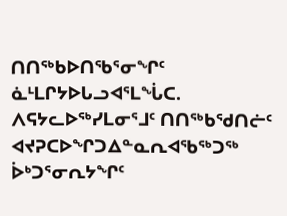ᑎᑎᖅᑲᐅᑎᖃᕐᓂᖏᑦ ᓈᒻᒪᒋᔭᐅᒐᓗᐊᕐᒪᖔᑕ. ᐱᕋᔭᓚᐅᖅᓯᒪᓂᕐᒧᑦ ᑎᑎᖅᑲᖁᑎᓖᑦ ᐊᔪᕈᑕᐅᖏᑐᐃᓐᓇᕆᐊᖃᖅᑐᖅ ᐆᒃᑐᕐᓂᕆᔭᖏᑦ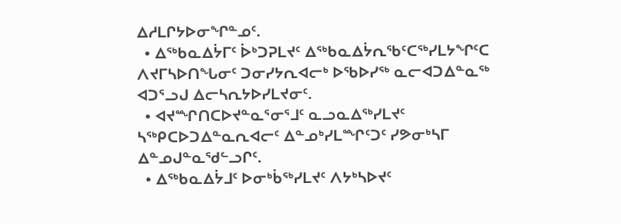ᐃᓱᒪᒋᔭᐅᓂᖏᓐᓄᑦ.
  • ᐃᖅᑲᓇᐃᔮᒥᑦ ᐆᒃᑐᕈᒪᔪᑦ ᐃᖅᑲᓇᐃᔮᕆᖃᑦᑕᖅᓯᒪᔭᖏᑦᑕ ᐱᔪᒥᓴᐅᑎᖓᓂᑦ ᑐᓂᓯᔭᕆᐊᓕᒃ ᐅᖃᐅᓯᖅ ᓇᓕᐊᑐᐃᓐᓇᖅ ᐊᑐᕐᓗᒍ ᐃᓕᓴᕆᔭᐅᓯᒪᔪᓂᑦ.
  • ᐊᔪᙱᑎᑕᐅᔪᓐᓇᕐᓂᕐᒧᑦ ᓇᓗᓇᐃᖅᓯᒪᔪᑦ ᓴᖅᑭᑕᐅᑐᐃᓐᓇᕆᐊᓕᑦ ᐃᓐᓄᒃᓯᒪᙱᑦᑐᑦ ᓯᕗᓂᒃᓴᒥ ᐃᓐᓄᒍᓐᓇᖁᓪᓗᒋᑦ.
  • ᐃᖅᑲᓇᐃᔮᒧᑦ ᐅᓂᒃᑳᖅᓯᒪᔪᑦ ᐱᔭᒃᓴᐅᔪᑦ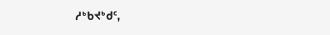ᓱᒃᑲᔪᒃᑯᑦ,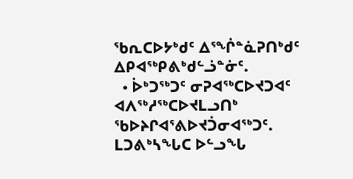ᖃᕆᑕᐅᔭᒃᑯᑦ ᐃᕐᖐᓐᓈᕈᑎᒃᑯᑦ ᐃᑭᐊᖅᑭᕕᒃᑯᓪᓘᓐᓃᑦ.
  • ᐆᒃᑐᖅᑐᑦ ᓂᕈᐊᖅᑕᐅᔪᑐᐊᑦ ᐊᐱᖅᓱᖅᑕᐅᔪᒪᓗᑎᒃ ᖃᐅᔨᒋᐊᕐᕕᐅᔪᑑᓂᐊᖅᑐᑦ.
ᒪᑐᕕᒃᓴᖓᑕ ᐅᓪᓗᖓ